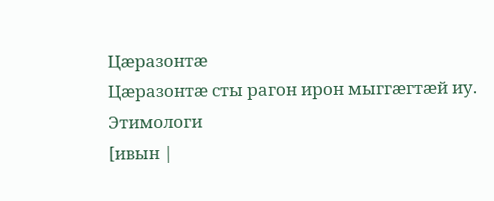Цæразонтæ
Цæразонтæ сты рагон ирон мыггæгтæй иу.
Этимологи
[ивын |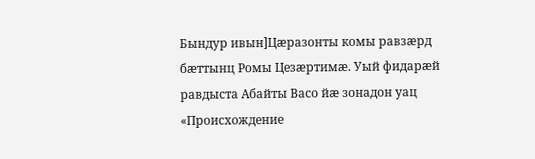Бындур ивын]Цæразонты комы равзæрд бæттынц Ромы Цезæртимæ. Уый фидарæй равдыста Абайты Васо йæ зонадон уац «Происхождение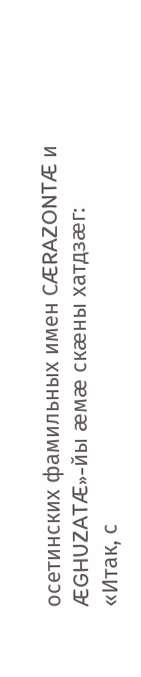осетинских фамильных имен СÆRAZONTÆ и ÆGHUZATÆ»-йы æмæ скæны хатдзæг:
«Итак, с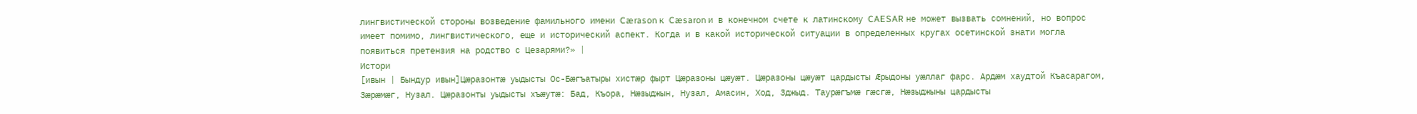лингвистической стороны возведение фамильного имени Cærason к Cæsaron и в конечном счете к латинскому CAESAR не может вызвать сомнений, но вопрос имеет помимо, лингвистического, еще и исторический аспект. Когда и в какой исторической ситуации в определенных кругах осетинской знати могла появиться претензия на родство с Цезарями?» |
Истори
[ивын | Бындур ивын]Цæразонтæ уыдысты Ос-Бæгъатыры хистæр фырт Цæразоны цæуæт. Цæразоны цæуæт цардысты Æрыдоны уæллаг фарс. Ардæм хаудтой Къасарагом, Зæрæмæг, Нузал. Цæразонты уыдысты хъæутæ: Бад, Къора, Нæзыджын, Нузал, Амасин, Ход, Зджыд. Таурæгъмæ гæсгæ, Нæзыджыны цардысты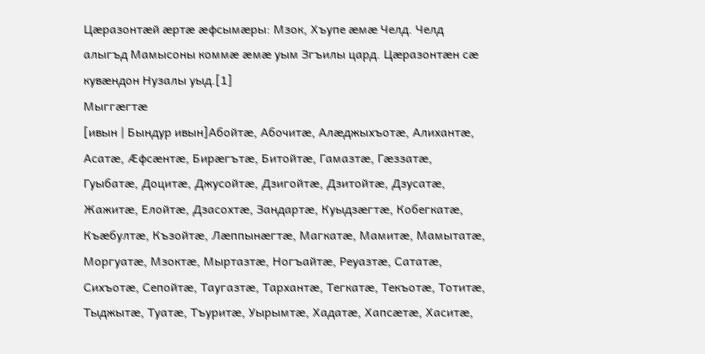Цæразонтæй æртæ æфсымæры: Мзок, Хъупе æмæ Челд. Челд алыгъд Мамысоны коммæ æмæ уым Згъилы цард. Цæразонтæн сæ кувæндон Нузалы уыд.[1]
Мыггæгтæ
[ивын | Бындур ивын]Абойтæ, Абочитæ, Алæджыхъотæ, Алихантæ, Асатæ, Æфсæнтæ, Бирæгътæ, Битойтæ, Гамазтæ, Гæззатæ, Гуыбатæ, Доцитæ, Джусойтæ, Дзигойтæ, Дзитойтæ, Дзусатæ, Жажитæ, Елойтæ, Дзасохтæ, Зандартæ, Куыдзæгтæ, Кобегкатæ, Къæбултæ, Къзойтæ, Лæппынæгтæ, Магкатæ, Мамитæ, Мамытатæ, Моргуатæ, Мзоктæ, Мыртазтæ, Ногъайтæ, Реуазтæ, Сататæ, Сихъотæ, Сепойтæ, Таугазтæ, Тархантæ, Тегкатæ, Текъотæ, Тотитæ, Тыджытæ, Туатæ, Тъуритæ, Уырымтæ, Хадатæ, Хапсæтæ, Хаситæ,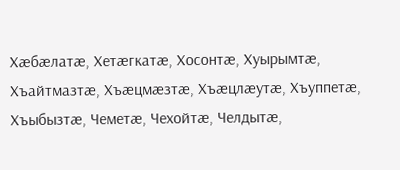Хæбæлатæ, Хетæгкатæ, Хосонтæ, Хуырымтæ, Хъайтмазтæ, Хъæцмæзтæ, Хъæцлæутæ, Хъуппетæ, Хъыбызтæ, Чеметæ, Чехойтæ, Челдытæ,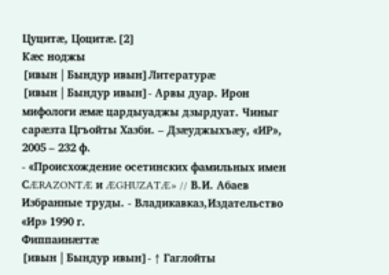Цуцитæ, Цоцитæ.[2]
Кæс ноджы
[ивын | Бындур ивын]Литературæ
[ивын | Бындур ивын]- Арвы дуар. Ирон мифологи æмæ цардыуаджы дзырдуат. Чиныг сарæзта Цгъойты Хазби. – Дзæуджыхъæу, «ИР», 2005 – 232 ф.
- «Происхождение осетинских фамильных имен СÆRAZONTÆ и ÆGHUZATÆ» // В.И. Абаев Избранные труды. - Владикавказ,Издательство «Ир» 1990 г.
Фиппаинæгтæ
[ивын | Бындур ивын]- ↑ Гаглойты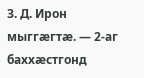З. Д. Ирон мыггæгтæ. — 2-аг баххæстгонд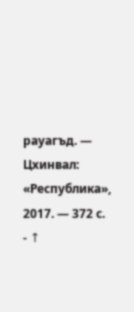рауагъд. — Цхинвал: «Республика», 2017. — 372 с.
- ↑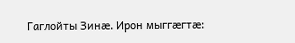Гаглойты Зинæ. Ирон мыггæгтæ: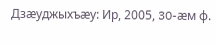Дзæуджыхъæу: Ир, 2005, 30-æм ф.